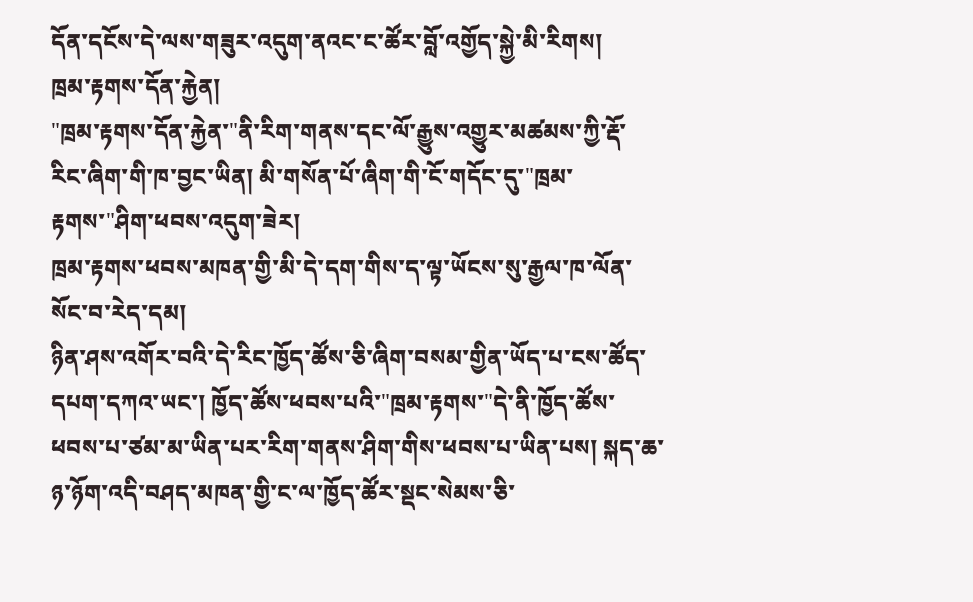དོན་དངོས་དེ་ལས་གཟུར་འདུག་ནའང་ང་ཚོར་བློ་འགྱོད་སྐྱེ་མི་རིགས།
ཁྲམ་རྟགས་དོན་རྐྱེན།
"ཁྲམ་རྟགས་དོན་རྐྱེན་"ནི་རིག་གནས་དང་ལོ་རྒྱུས་འགྱུར་མཚམས་ཀྱི་རྡོ་རིང་ཞིག་གི་ཁ་བྱང་ཡིན། མི་གསོན་པོ་ཞིག་གི་ངོ་གདོང་དུ་"ཁྲམ་རྟགས་"ཤིག་ཕབས་འདུག་ཟེར།
ཁྲམ་རྟགས་ཕབས་མཁན་གྱི་མི་དེ་དག་གིས་ད་ལྟ་ཡོངས་སུ་རྒྱལ་ཁ་ལོན་སོང་བ་རེད་དམ།
ཉིན་ཤས་འགོར་བའི་དེ་རིང་ཁྱོད་ཚོས་ཅི་ཞིག་བསམ་གྱིན་ཡོད་པ་ངས་ཚོད་དཔག་དཀའ་ཡང་། ཁྱོད་ཚོས་ཕབས་པའི་"ཁྲམ་རྟགས་"དེ་ནི་ཁྱོད་ཚོས་ཕབས་པ་ཙམ་མ་ཡིན་པར་རིག་གནས་ཤིག་གིས་ཕབས་པ་ཡིན་པས། སྐད་ཆ་ཉ་ཉོག་འདི་བཤད་མཁན་གྱི་ང་ལ་ཁྱོད་ཚོར་སྡང་སེམས་ཅི་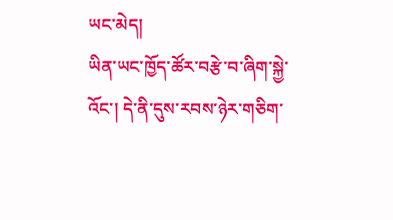ཡང་མེད།
ཡིན་ཡང་ཁྱོད་ཚོར་བརྩེ་བ་ཞིག་སྐྱེ་འོང་། དེ་ནི་དུས་རབས་ཉེར་གཅིག་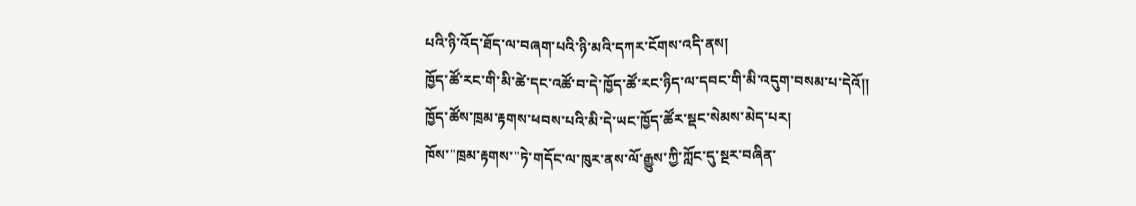པའི་ཉི་འོད་ཐོད་ལ་བཞག་པའི་ཉི་མའི་དཀར་ངོགས་འདི་ནས།
ཁྱོད་ཚོ་རང་གི་མི་ཚེ་དང་འཚོ་བ་དེ་ཁྱོད་ཚོ་རང་ཉིད་ལ་དབང་གི་མི་འདུག་བསམ་པ་དེའོ།།
ཁྱོད་ཚོས་ཁྲམ་རྟགས་ཕབས་པའི་མི་དེ་ཡང་ཁྱོད་ཚོར་སྡང་སེམས་མེད་པར།
ཁོས་"ཁྲམ་རྟགས་"ཏེ་གདོང་ལ་ཁུར་ནས་ལོ་རྒྱུས་ཀྱི་ཀློང་དུ་སྔར་བཞིན་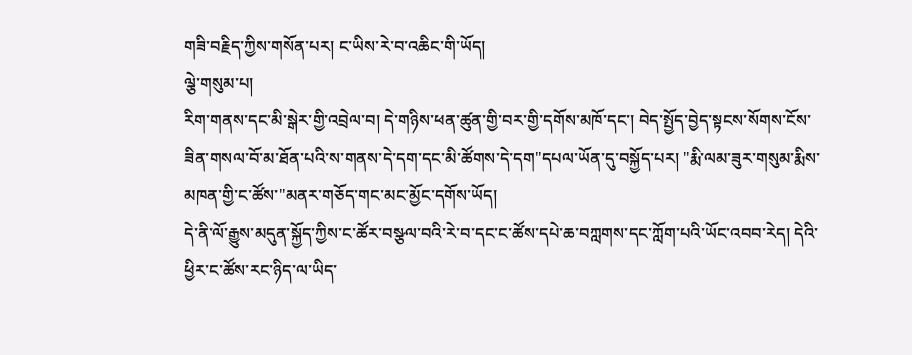གཟི་བརྗིད་ཀྱིས་གསོན་པར། ང་ཡིས་རེ་བ་འཆིང་གི་ཡོད།
ལྕེ་གསུམ་པ།
རིག་གནས་དང་མི་སྒེར་གྱི་འབྲེལ་བ། དེ་གཉིས་ཕན་ཚུན་གྱི་བར་གྱི་དགོས་མཁོ་དང་། བེད་སྤྱོད་བྱེད་སྟངས་སོགས་ངོས་ཟིན་གསལ་བོ་མ་ཐོན་པའི་ས་གནས་དེ་དག་དང་མི་ཚོགས་དེ་དག"དཔལ་ཡོན་དུ་བསྐྱོད་པར། "རྨི་ལམ་ཟུར་གསུམ་རྨིས་མཁན་གྱི་ང་ཚོས་"མནར་གཅོད་གང་མང་མྱོང་དགོས་ཡོད།
དེ་ནི་ལོ་རྒྱུས་མདུན་སྐྱོད་ཀྱིས་ང་ཚོར་བསྩལ་བའི་རེ་བ་དང་ང་ཚོས་དཔེ་ཆ་བཀླགས་དང་ཀློག་པའི་ཡོང་འབབ་རེད། དེའི་ཕྱིར་ང་ཚོས་རང་ཉིད་ལ་ཡིད་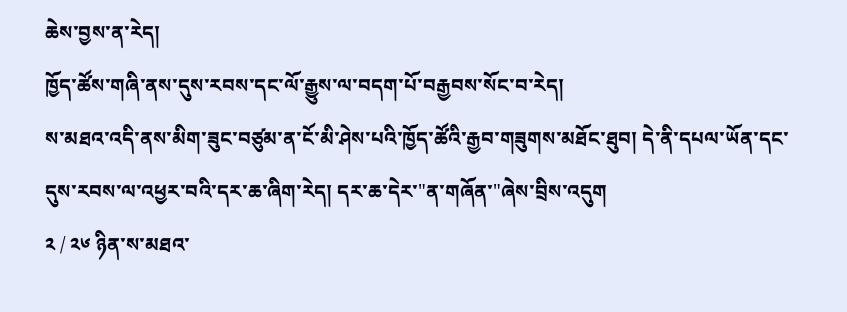ཆེས་བྱས་ན་རེད།
ཁྱོད་ཚོས་གཞི་ནས་དུས་རབས་དང་ལོ་རྒྱུས་ལ་བདག་པོ་བརྒྱབས་སོང་བ་རེད།
ས་མཐའ་འདི་ནས་མིག་ཟུང་བཙུམ་ན་ངོ་མི་ཤེས་པའི་ཁྱོད་ཚོའི་རྒྱབ་གཟུགས་མཐོང་ཐུབ། དེ་ནི་དཔལ་ཡོན་དང་དུས་རབས་ལ་འཕྱར་བའི་དར་ཆ་ཞིག་རེད། དར་ཆ་དེར་"ན་གཞོན་"ཞེས་བྲིས་འདུག
༢ / ༢༦ ཉིན་ས་མཐའ་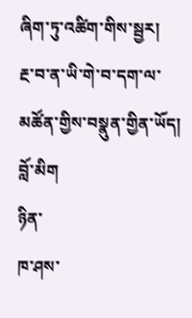ཞིག་ཏུ་འཚིག་གིས་སྦྱར།
རྔ་བ་ན་ཡི་གེ་བ་དག་ལ་མཚོན་གྱིས་བསྣུན་གྱིན་ཡོད།
བློ་མིག
ཉིན་
ཁ་ཤས་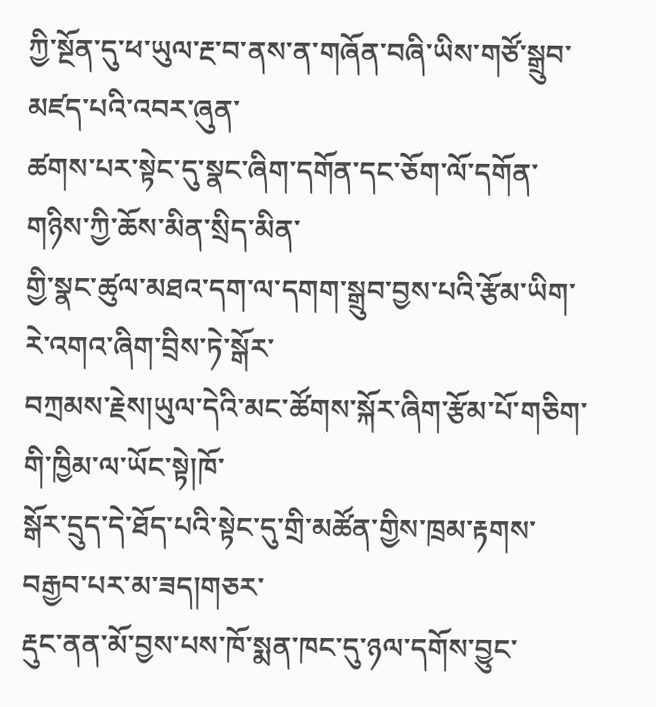ཀྱི་སྔོན་དུ་ཕ་ཡུལ་རྔ་བ་ནས་ན་གཞོན་བཞི་ཡིས་གཙོ་སྒྲུབ་མཛད་པའི་འབར་ཞུན་
ཚགས་པར་སྟེང་དུ་སྣང་ཞིག་དགོན་དང་ཅོག་ལོ་དགོན་གཉིས་ཀྱི་ཆོས་མིན་སྲིད་མིན་
གྱི་སྣང་ཚུལ་མཐའ་དག་ལ་དགག་སྒྲུབ་བྱས་པའི་རྩོམ་ཡིག་རེ་འགའ་ཞིག་བྲིས་ཏེ་སྒོར་
བཀྲམས་རྗེས།ཡུལ་དེའི་མང་ཚོགས་སྐོར་ཞིག་རྩོམ་པོ་གཅིག་གི་ཁྱིམ་ལ་ཡོང་སྟེ།ཁོ་
སྒོར་དྲུད་དེ་ཐོད་པའི་སྟེང་དུ་གྲི་མཚོན་གྱིས་ཁྲམ་རྟགས་བརྒྱབ་པར་མ་ཟད།གཅར་
རྡུང་ནན་མོ་བྱས་པས་ཁོ་སྨན་ཁང་དུ་ཉལ་དགོས་བྱུང་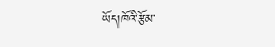ཡོད།ཁོའི་རྩོམ་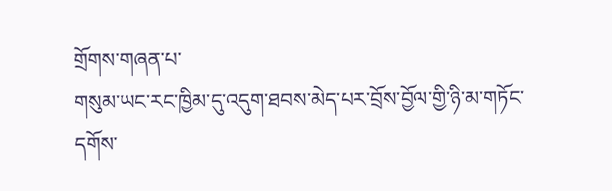གྲོགས་གཞན་པ་
གསུམ་ཡང་རང་ཁྱིམ་དུ་འདུག་ཐབས་མེད་པར་བྲོས་བྱོལ་གྱི་ཉི་མ་གཏོང་དགོས་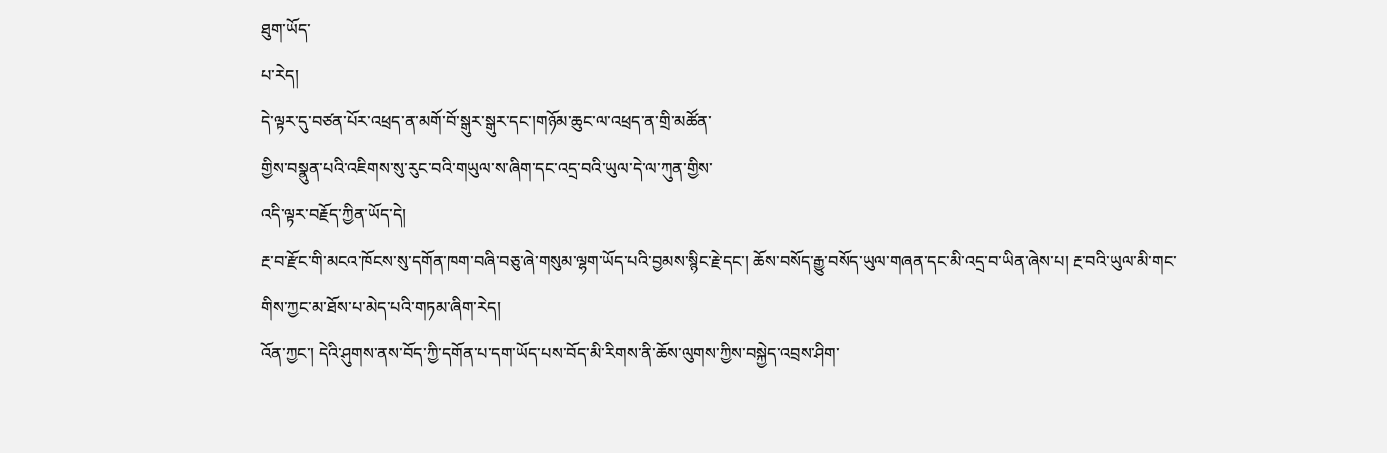ཐུག་ཡོད་
པ་རེད།
དེ་ལྟར་དུ་བཙན་པོར་འཕྲད་ན་མགོ་བོ་སྒུར་སྒུར་དང་།གཉོམ་ཆུང་ལ་འཕྲད་ན་གྲི་མཚོན་
གྱིས་བསྣུན་པའི་འཇིགས་སུ་རུང་བའི་གཡུལ་ས་ཞིག་དང་འདྲ་བའི་ཡུལ་དེ་ལ་ཀུན་གྱིས་
འདི་ལྟར་བརྗོད་ཀྱིན་ཡོད་དེ།
རྔ་བ་རྫོང་གི་མངའ་ཁོངས་སུ་དགོན་ཁག་བཞི་བཅུ་ཞེ་གསུམ་ལྷག་ཡོད་པའི་བྱམས་སྙིང་རྗེ་དང་། ཆོས་བསོད་རྒྱུ་བསོད་ཡུལ་གཞན་དང་མི་འདྲ་བ་ཡིན་ཞེས་པ། རྔ་བའི་ཡུལ་མི་གང་
གིས་ཀྱང་མ་ཐོས་པ་མེད་པའི་གཏམ་ཞིག་རེད།
འོན་ཀྱང་། དེའི་ཤུགས་ནས་བོད་ཀྱི་དགོན་པ་དག་ཡོད་པས་བོད་མི་རིགས་ནི་ཆོས་ལུགས་ཀྱིས་བསྐྱེད་འབྲས་ཤིག་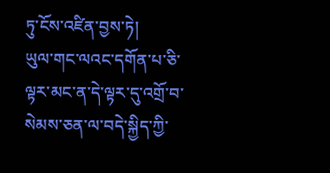ཏུ་ངོས་འཛིན་བྱས་ཏེ།
ཡུལ་གང་ལའང་དགོན་པ་ཅི་ལྟར་མང་ན་དེ་ལྟར་དུ་འགྲོ་བ་སེམས་ཅན་ལ་བདེ་སྐྱིད་ཀྱི་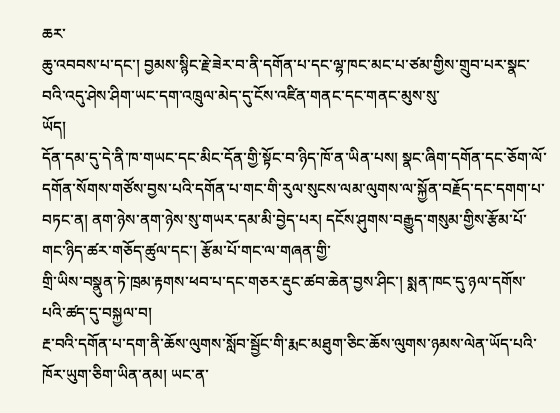ཆར་
ཆུ་འབབས་པ་དང་། བྱམས་སྙིང་རྗེ་ཟེར་བ་ནི་དགོན་པ་དང་ལྷ་ཁང་མང་པ་ཙམ་གྱིས་གྲུབ་པར་སྣང་བའི་འདུ་ཤེས་ཤིག་ཡང་དག་འཁྲུལ་མེད་དུ་ངོས་འཛིན་གནང་དང་གནང་མུས་སུ་
ཡོད།
དོན་དམ་དུ་དེ་ནི་ཁ་གཡང་དང་མིང་དོན་གྱི་སྟོང་བ་ཉིད་ཁོ་ན་ཡིན་པས། སྣང་ཞིག་དགོན་དང་ཅོག་ལོ་དགོན་སོགས་གཙོས་བྱས་པའི་དགོན་པ་གང་གི་རུལ་སུངས་ལམ་ལུགས་ལ་སྐྱོན་བརྗོད་དང་དགག་པ་བཏང་ན། ནག་ཉེས་ནག་ཉེས་སུ་གཡར་དམ་མི་བྱེད་པར། དངོས་ཤུགས་བརྒྱུད་གསུམ་གྱིས་རྩོམ་པོ་གང་ཉིད་ཚར་གཅོད་ཚུལ་དང་། རྩོམ་པོ་གང་ལ་གཞན་གྱི་
གྲི་ཡིས་བསྣུན་ཏེ་ཁྲམ་རྟགས་ཕབ་པ་དང་གཅར་རྡུང་ཚབ་ཆེན་བྱས་ཤིང་། སྨན་ཁང་དུ་ཉལ་དགོས་པའི་ཚད་དུ་བསྐྱལ་བ།
རྔ་བའི་དགོན་པ་དག་ནི་ཆོས་ལུགས་སློབ་སྦྱོང་གི་རྨང་མཐུག་ཅིང་ཆོས་ལུགས་ཉམས་ལེན་ཡོད་པའི་ཁོར་ཡུག་ཅིག་ཡིན་ནམ། ཡང་ན་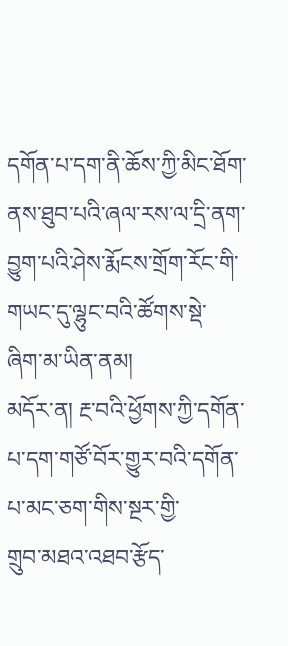དགོན་པ་དག་ནི་ཆོས་ཀྱི་མིང་ཐོག་ནས་ཐུབ་པའི་ཞལ་རས་ལ་དྲི་ནག་བྱུག་པའི་ཤེས་རྨོངས་གྲོག་རོང་གི་གཡང་དུ་ལྷུང་བའི་ཚོགས་སྡེ་
ཞིག་མ་ཡིན་ནམ།
མདོར་ན། རྔ་བའི་ཕྱོགས་ཀྱི་དགོན་པ་དག་གཙོ་བོར་གྱུར་བའི་དགོན་པ་མང་ཅག་གིས་སྔར་གྱི་
གྲུབ་མཐའ་འཐབ་རྩོད་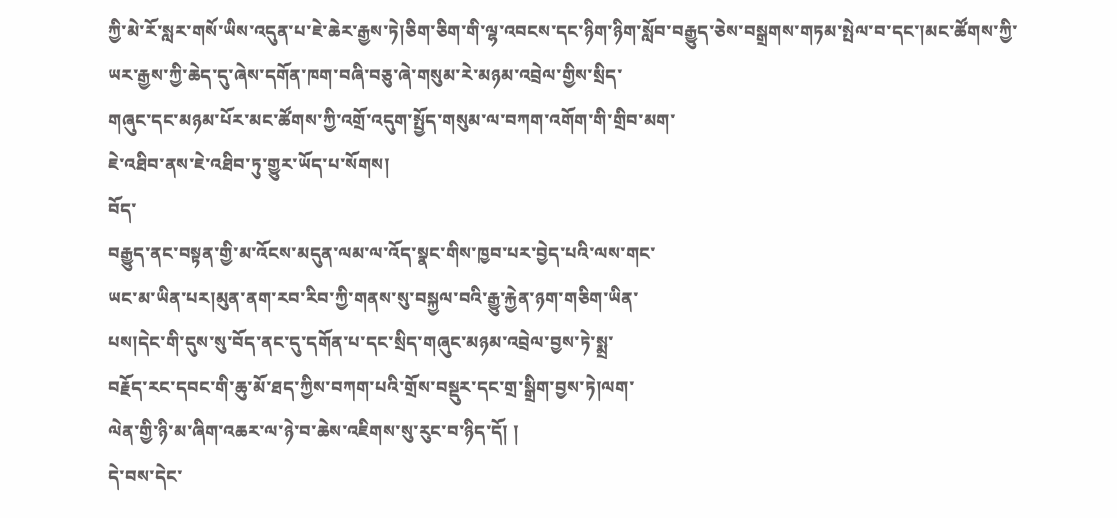ཀྱི་མེ་རོ་སླར་གསོ་ཡིས་འདུན་པ་ཇེ་ཆེར་རྒྱས་ཏེ།ཅིག་ཅིག་གི་ལྷ་འབངས་དང་ཉིག་ཉིག་སློབ་བརྒྱུད་ཅེས་བསྒྲགས་གཏམ་སྤེལ་བ་དང་།མང་ཚོགས་ཀྱི་
ཡར་རྒྱས་ཀྱི་ཆེད་དུ་ཞེས་དགོན་ཁག་བཞི་བཅུ་ཞེ་གསུམ་རེ་མཉམ་འབྲེལ་གྱིས་སྲིད་
གཞུང་དང་མཉམ་པོར་མང་ཚོགས་ཀྱི་འགྲོ་འདུག་སྤྱོད་གསུམ་ལ་བཀག་འགོག་གི་གྲིབ་མག་
ཇེ་འཐིབ་ནས་ཇེ་འཐིབ་ཏུ་གྱུར་ཡོད་པ་སོགས།
བོད་
བརྒྱུད་ནང་བསྟན་གྱི་མ་འོངས་མདུན་ལམ་ལ་འོད་སྣང་གིས་ཁྱབ་པར་བྱེད་པའི་ལས་གང་
ཡང་མ་ཡིན་པར།མུན་ནག་རབ་རིབ་ཀྱི་གནས་སུ་བསྐྱལ་བའི་རྒྱུ་རྐྱེན་ཉག་གཅིག་ཡིན་
པས།དེང་གི་དུས་སུ་བོད་ནང་དུ་དགོན་པ་དང་སྲིད་གཞུང་མཉམ་འབྲེལ་བྱས་ཏེ་སྨྲ་
བརྗོད་རང་དབང་གི་ཆུ་མོ་ཐད་ཀྱིས་བཀག་པའི་གྲོས་བསྡུར་དང་གྲ་སྒྲིག་བྱས་ཏེ།ལག་
ལེན་གྱི་ཉི་མ་ཞིག་འཆར་ལ་ཉེ་བ་ཆེས་འཇིགས་སུ་རུང་བ་ཉིད་དོ། །
དེ་བས་དེང་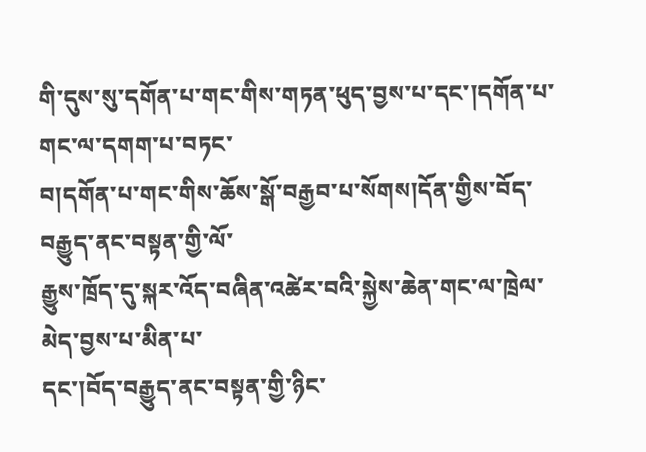གི་དུས་སུ་དགོན་པ་གང་གིས་གཏན་ཕུད་བྱས་པ་དང་།དགོན་པ་གང་ལ་དགག་པ་བཏང་
བ།དགོན་པ་གང་གིས་ཆོས་སྒོ་བརྒྱབ་པ་སོགས།དོན་གྱིས་བོད་བརྒྱུད་ནང་བསྟན་གྱི་ལོ་
རྒྱུས་ཁྲོད་དུ་སྐར་འོད་བཞིན་འཚེར་བའི་སྐྱེས་ཆེན་གང་ལ་ཁྲེལ་མེད་བྱས་པ་མིན་པ་
དང་།བོད་བརྒྱུད་ནང་བསྟན་གྱི་ཉིང་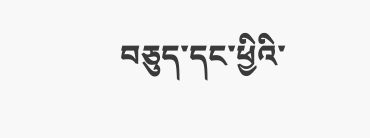བཅུད་དང་ཕྱིའི་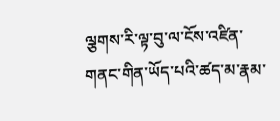ལྕགས་རི་ལྟ་བུ་ལ་ངོས་འཛིན་
གནང་གིན་ཡོད་པའི་ཚད་མ་རྣམ་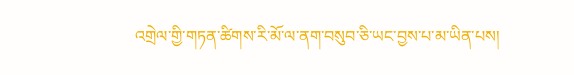འགྲེལ་གྱི་གཏན་ཚིགས་རི་མོ་ལ་ནག་བསུབ་ཅི་ཡང་བྱས་པ་མ་ཡིན་པས།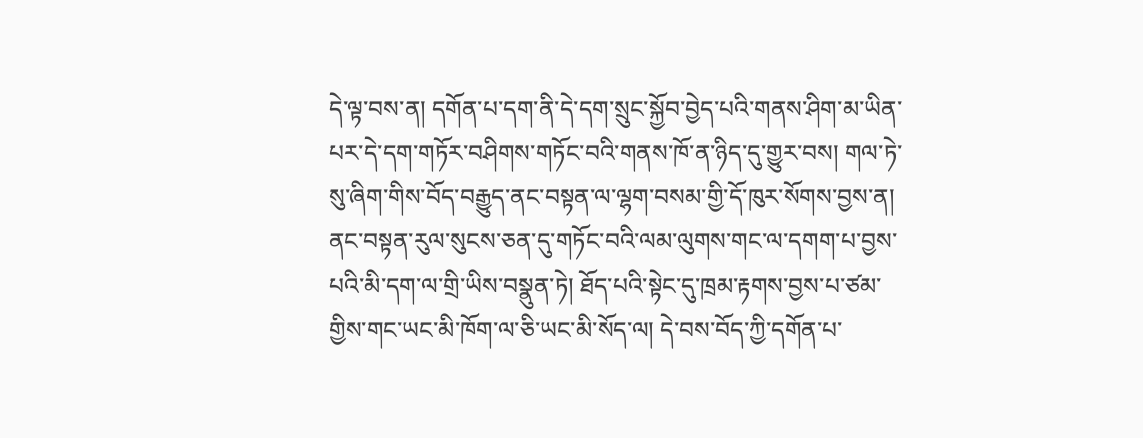དེ་ལྟ་བས་ན། དགོན་པ་དག་ནི་དེ་དག་སྲུང་སྐྱོབ་བྱེད་པའི་གནས་ཤིག་མ་ཡིན་པར་དེ་དག་གཏོར་བཤིགས་གཏོང་བའི་གནས་ཁོ་ན་ཉིད་དུ་གྱུར་བས། གལ་ཏེ་སུ་ཞིག་གིས་བོད་བརྒྱུད་ནང་བསྟན་ལ་ལྷག་བསམ་གྱི་དོ་ཁུར་སོགས་བྱས་ན། ནང་བསྟན་རུལ་སུངས་ཅན་དུ་གཏོང་བའི་ལམ་ལུགས་གང་ལ་དགག་པ་བྱས་པའི་མི་དག་ལ་གྲི་ཡིས་བསྣུན་ཏེ། ཐོད་པའི་སྟེང་དུ་ཁྲམ་རྟགས་བྱས་པ་ཙམ་གྱིས་གང་ཡང་མི་ཁོག་ལ་ཅི་ཡང་མི་སོད་ལ། དེ་བས་བོད་ཀྱི་དགོན་པ་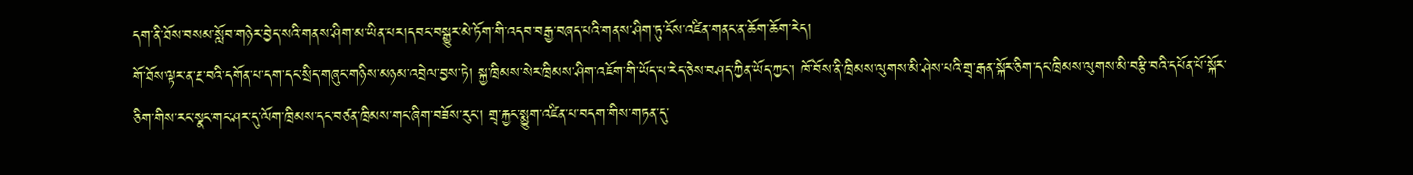དག་ནི་ཐོས་བསམ་སློབ་གཉེར་བྱེད་སའི་གནས་ཤིག་མ་ཡིན་པར།དབང་བསྒྱུར་མེ་ཏོག་གི་འདབ་བརྒྱ་བཞད་པའི་གནས་ཤིག་ཏུ་ངོས་འཛིན་གནང་ན་ཆོག་ཆོག་རེད།
གོ་ཐོས་ལྟར་ན་རྔ་བའི་དགོན་པ་དག་དང་སྲིད་གཞུང་གཉིས་མཉམ་འབྲེལ་བྱས་ཏེ། སྐྱ་ཁྲིམས་སེར་ཁྲིམས་ཤིག་འཇོག་གི་ཡོད་པ་རེད་ཅེས་བཤད་ཀྱིན་ཡོད་ཀྱང་། ཁོ་བོས་ནི་ཁྲིམས་ལུགས་མི་ཤེས་པའི་གྲྭ་རྒན་སྐོར་ཅིག་དང་ཁྲིམས་ལུགས་མི་བརྩི་བའི་དཔོན་པོ་སྐོར་
ཅིག་གིས་རང་སྣང་གང་ཤར་དུ་ལོག་ཁྲིམས་དང་བཙན་ཁྲིམས་གང་ཞིག་བཟོས་རུང་། གྲྭ་རྐྱང་སྨྱུག་འཛིན་པ་བདག་གིས་གཏན་དུ་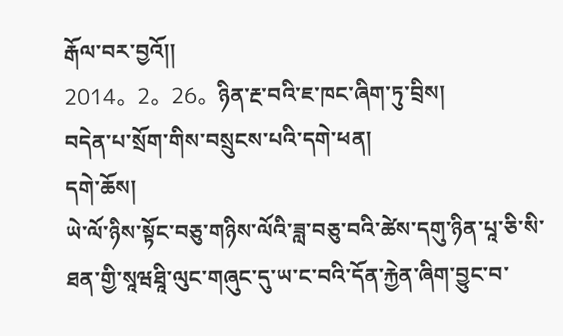རྒོལ་བར་བྱའོ།།
2014。2。26。ཉིན་རྔ་བའི་ཇ་ཁང་ཞིག་ཏུ་བྲིས།
བདེན་པ་སྲོག་གིས་བསྲུངས་པའི་དགེ་ཕན།
དགེ་ཆོས།
ཡེ་ལོ་ཉིས་སྟོང་བཅུ་གཉིས་ལོའི་ཟླ་བཅུ་བའི་ཚེས་དགུ་ཉིན་པཱ་ཅི་སི་ཐན་གྱི་སཱཝཐཱི་ལུང་གཞུང་དུ་ཡ་ང་བའི་དོན་རྐྱེན་ཞིག་བྱུང་བ་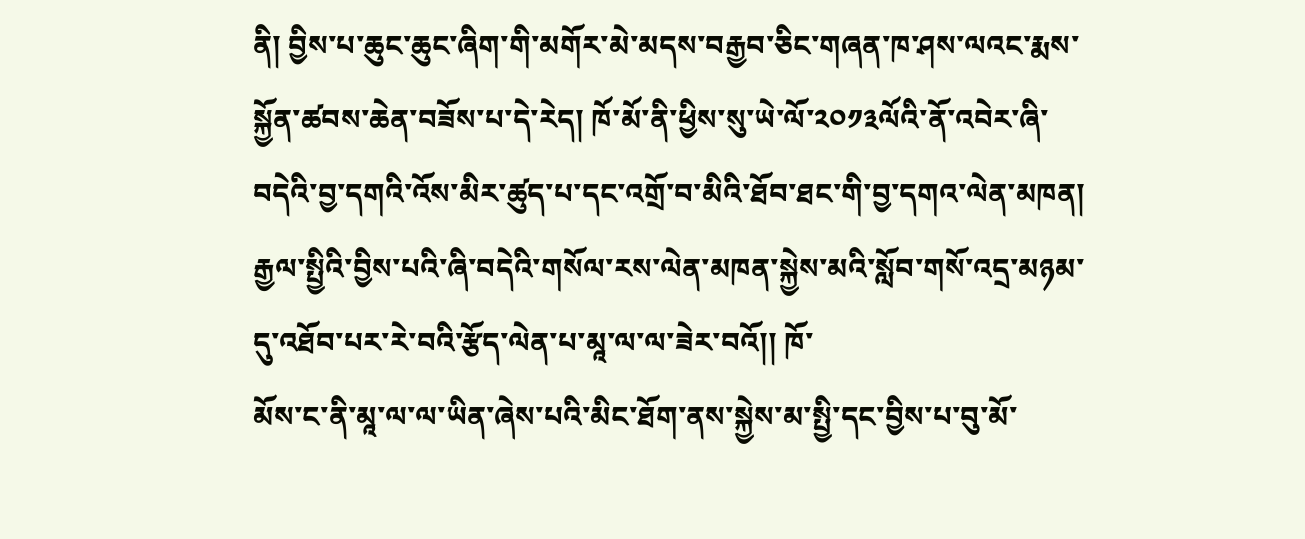ནི། བྱིས་པ་ཆུང་ཆུང་ཞིག་གི་མགོར་མེ་མདས་བརྒྱབ་ཅིང་གཞན་ཁ་ཤས་ལའང་རྨས་སྐྱོན་ཚབས་ཆེན་བཟོས་པ་དེ་རེད། ཁོ་མོ་ནི་ཕྱིས་སུ་ཡེ་ལོ་༢༠༡༣ལོའི་ནོ་འབེར་ཞི་བདེའི་བྱ་དགའི་འོས་མིར་ཚུད་པ་དང་འགྲོ་བ་མིའི་ཐོབ་ཐང་གི་བྱ་དགའ་ལེན་མཁན། རྒྱལ་སྤྱིའི་བྱིས་པའི་ཞི་བདེའི་གསོལ་རས་ལེན་མཁན་སྐྱེས་མའི་སློབ་གསོ་འདྲ་མཉམ་དུ་འཐོབ་པར་རེ་བའི་རྩོད་ལེན་པ་མཱ་ལ་ལ་ཟེར་བའོ།། ཁོ་
མོས་ང་ནི་མཱ་ལ་ལ་ཡིན་ཞེས་པའི་མིང་ཐོག་ནས་སྐྱེས་མ་སྤྱི་དང་བྱིས་པ་བུ་མོ་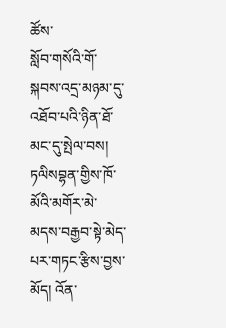ཚོས་
སློབ་གསོའི་གོ་སྐབས་འདྲ་མཉམ་དུ་འཐོབ་པའི་ཉིན་ཐོ་མང་དུ་སྤེལ་བས། ཏལིསབྷན་གྱིས་ཁོ་མོའི་མགོར་མེ་མདས་བརྒྱབ་སྟེ་མེད་པར་གཏང་རྩིས་བྱས་མོད། འོན་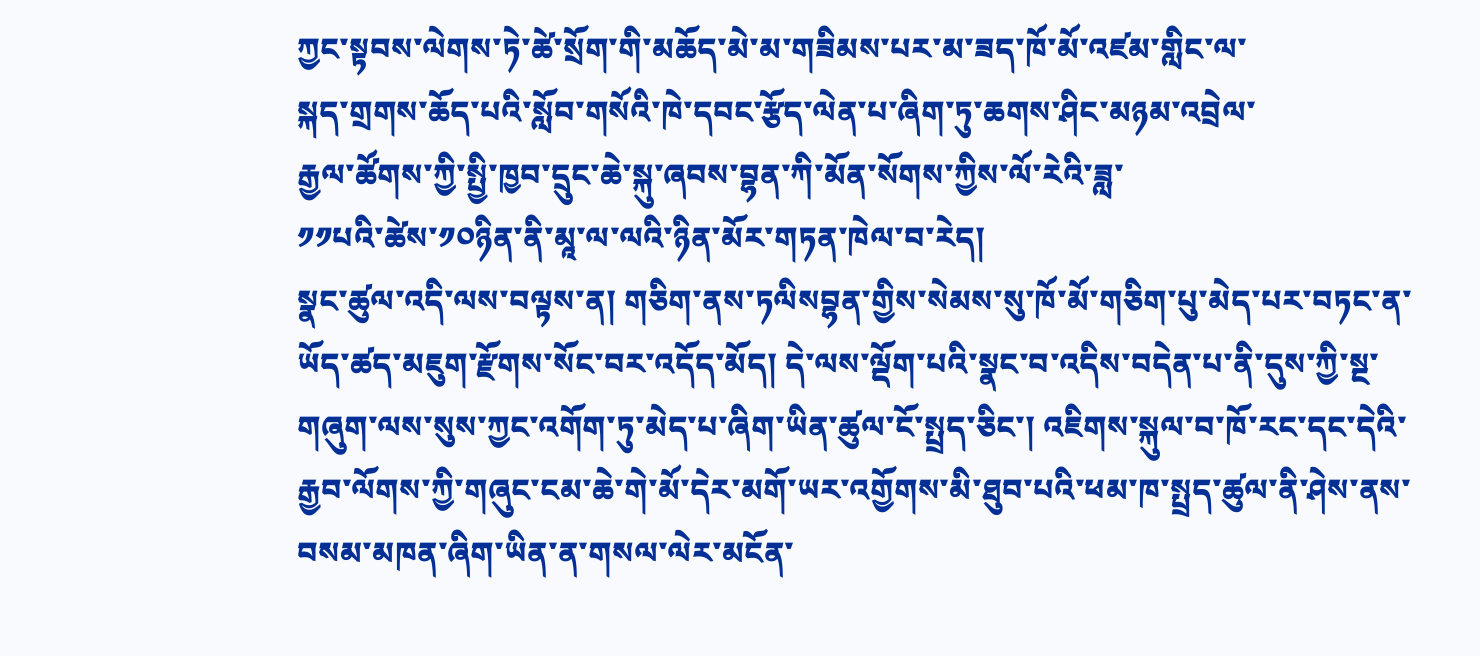ཀྱང་སྟབས་ལེགས་ཏེ་ཚེ་སྲོག་གི་མཆོད་མེ་མ་གཟིམས་པར་མ་ཟད་ཁོ་མོ་འཛམ་གླིང་ལ་
སྐད་གྲགས་ཆོད་པའི་སློབ་གསོའི་ཁེ་དབང་རྩོད་ལེན་པ་ཞིག་ཏུ་ཆགས་ཤིང་མཉམ་འབྲེལ་
རྒྱལ་ཚོགས་ཀྱི་སྤྱི་ཁྱབ་དྲུང་ཆེ་སྐུ་ཞབས་བྷན་ཀི་མོན་སོགས་ཀྱིས་ལོ་རེའི་ཟླ་
༡༡པའི་ཚེས་༡༠ཉིན་ནི་མཱ་ལ་ལའི་ཉིན་མོར་གཏན་ཁེལ་བ་རེད།
སྣང་ཚུལ་འདི་ལས་བལྟས་ན། གཅིག་ནས་ཏལིསབྷན་གྱིས་སེམས་སུ་ཁོ་མོ་གཅིག་པུ་མེད་པར་བཏང་ན་ཡོད་ཚད་མཇུག་རྫོགས་སོང་བར་འདོད་མོད། དེ་ལས་ལྡོག་པའི་སྣང་བ་འདིས་བདེན་པ་ནི་དུས་ཀྱི་སྔ་གཞུག་ལས་སུས་ཀྱང་འགོག་ཏུ་མེད་པ་ཞིག་ཡིན་ཚུལ་ངོ་སྤྲད་ཅིང་། འཇིགས་སྐུལ་བ་ཁོ་རང་དང་དེའི་རྒྱབ་ལོགས་ཀྱི་གཞུང་ངམ་ཆེ་གེ་མོ་དེར་མགོ་ཡར་འགྱོགས་མི་ཐུབ་པའི་ཕམ་ཁ་སྤྲད་ཚུལ་ནི་ཤེས་ནས་བསམ་མཁན་ཞིག་ཡིན་ན་གསལ་ལེར་མངོན་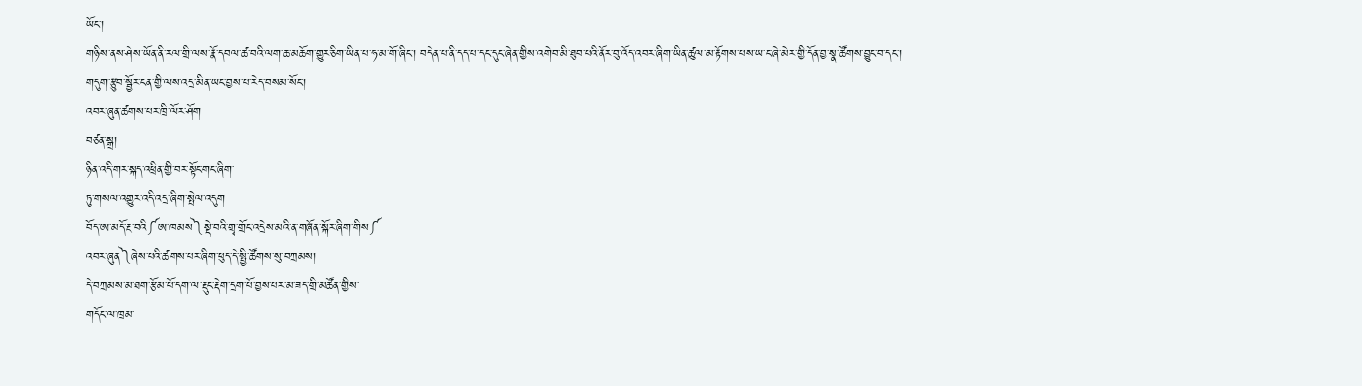ཡོང་།
གཉིས་ནས་ཤེས་ཡོན་ནི་རལ་གྲི་ལས་རྣོ་དབལ་ཚ་བའི་ལག་ཆ་མཆོག་གྱུར་ཅིག་ཡིན་པ་ཧ་མ་གོ་ཞིང་། བདེན་པ་ནི་དད་པ་དང་དུང་ཞེན་གྱིས་འགེབ་མི་ཐུབ་པའི་ནོར་བུ་འོད་འབར་ཞིག་ཡིན་ཚུལ་མ་རྟོགས་པས་ཡ་ང་ཞེ་མེར་གྱི་དོན་བྱ་སྣ་ཚོགས་བྱུང་བ་དང་།
གདུག་རྩུབ་སྦྱོར་ངན་གྱི་ལས་འདྲ་མིན་ཡང་བྱས་པ་རེད་བསམ་སོང་།
འབར་ཞུན་ཚགས་པར་ཁྲི་ལོར་ཤོག
བཙན་སྒྲ།
ཉིན་འདི་གར་སྐད་འཕྲིན་གྱི་བར་སྟོང་གང་ཞིག་
ཏུ་གསལ་འགྱུར་འདི་འདྲ་ཞིག་སྤེལ་འདུག
བོད་ཨ་མདོ་རྔ་བའི༼ཨ་ཁམས༽སྡེ་བའི་གྲྭ་གྲོང་འདྲེས་མའི་ན་གཞོན་སྐོར་ཞིག་གིས༼
འབར་ཞུན༽ཞེས་པའི་ཚགས་པར་ཞིག་ཕུད་དེ་སྤྱི་ཚོགས་སུ་བཀྲམས།
དེ་བཀྲམས་མ་ཐག་རྩོམ་པོ་དག་ལ་རྡུང་རྡེག་དྲག་པོ་བྱས་པར་མ་ཟད་གྲི་མཚོན་གྱིས་
གདོང་ལ་ཁྲམ་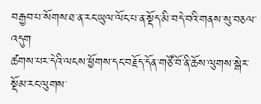བརྒྱབ་པ་སོགས་ཐ་ན་རང་ཡུལ་ལོང་པ་ན་སྡོད་མི་བདེ་བའི་གནས་སུ་བཅལ་
འདུག
ཚགས་པར་དེའི་ལངས་ཕྱོགས་དང་བརྗོད་དོན་གཙོ་བོ་ནི་ཆོས་ལུགས་སྒེར་སྡོམ་རང་ལུགས་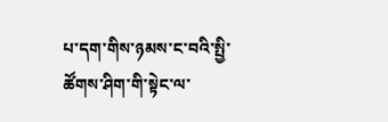པ་དག་གིས་ཉམས་ང་བའི་སྤྱི་ཚོགས་ཤིག་གི་སྟེང་ལ་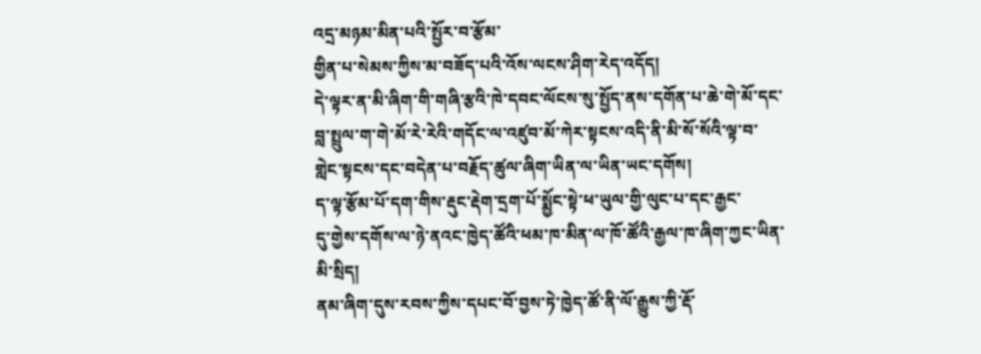འདྲ་མཉམ་མིན་པའི་སྤྱོར་བ་རྩོམ་
གྱིན་པ་སེམས་ཀྱིས་མ་བཟོད་པའི་འོས་ལངས་ཤིག་རེད་འདོད།
དེ་ལྟར་ན་མི་ཞིག་གི་གཞི་རྩའི་ཁེ་དབང་ལོངས་སུ་སྤྱོད་ནས་དགོན་པ་ཆེ་གེ་མོ་དང་
བླ་སྤྲུལ་ག་གེ་མོ་རེ་རེའི་གདོང་ལ་འཛུབ་མོ་ཀེར་སྟངས་འདི་ནི་མི་སོ་སོའི་ལྟ་བ་
གླེང་སྟངས་དང་བདེན་པ་བརྗོད་ཚུལ་ཞིག་ཡིན་ལ་ཡིན་ཡང་དགོས།
ད་ལྟ་རྩོམ་པོ་དག་གིས་རྡུང་རྡེག་དྲག་པོ་སྨྱོང་སྟེ་ཕ་ཡུལ་གྱི་ལུང་པ་དང་རྒྱང་
དུ་གྱེས་དགོས་ལ་ཉེ་ནའང་ཁྱེད་ཚོའི་ཕམ་ཁ་མིན་ལ་ཁོ་ཚོའི་རྒྱལ་ཁ་ཞིག་ཀྱང་ཡིན་
མི་སྲིད།
ནམ་ཞིག་དུས་རབས་ཀྱིས་དཔང་བོ་བྱས་ཏེ་ཁྱེད་ཚོ་ནི་ལོ་རྒྱུས་ཀྱི་རྡོ་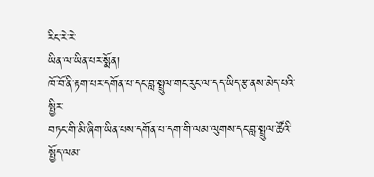རིང་རེ་རེ་
ཡིན་ལ་ཡིན་པར་སྨོན།
ཁོ་བོ་ནི་རྟག་པར་དགོན་པ་དང་བླ་སྤྲུལ་གང་རུང་ལ་དད་ཡིད་རྩ་ནས་མེད་པའི་སྤྱིར་
བཏང་གི་མི་ཞིག་ཡིན་པས་དགོན་པ་དག་གི་ལམ་ལུགས་དང་བླ་སྤྲུལ་ཚོའི་སྤྱོད་ལམ་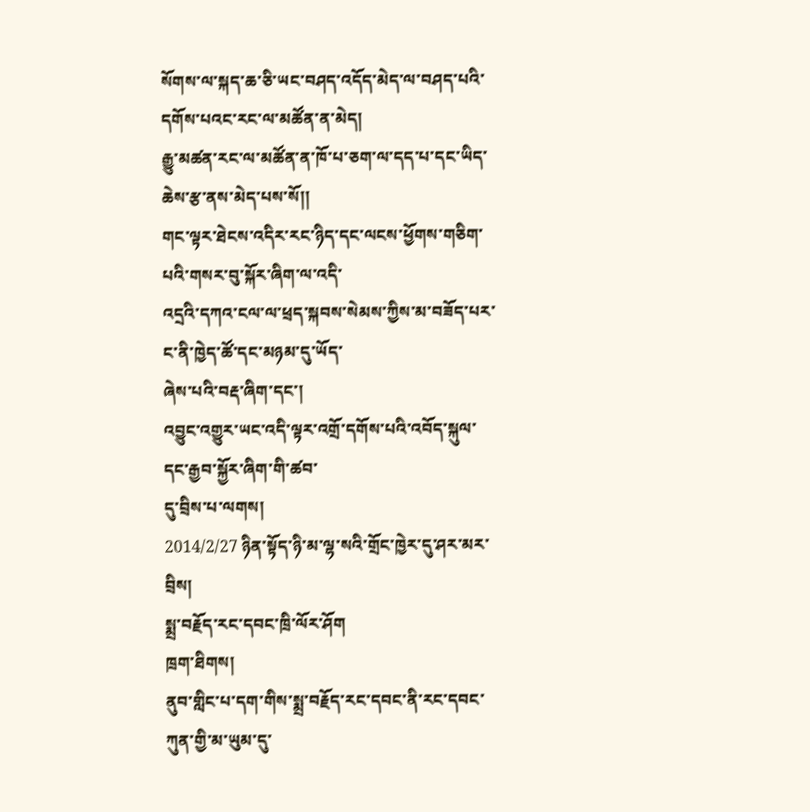སོགས་ལ་སྐད་ཆ་ཅི་ཡང་བཤད་འདོད་མེད་ལ་བཤད་པའི་དགོས་པའང་རང་ལ་མཚོན་ན་མེད།
རྒྱུ་མཚན་རང་ལ་མཚོན་ན་ཁོ་པ་ཅག་ལ་དད་པ་དང་ཡིད་ཆེས་རྩ་ནས་མེད་པས་སོ།།
གང་ལྟར་ཐེངས་འདིར་རང་ཉིད་དང་ལངས་ཕྱོགས་གཅིག་པའི་གསར་བུ་སྐོར་ཞིག་ལ་འདི་
འདྲའི་དཀའ་ངལ་ལ་ཕྲད་སྐབས་སེམས་ཀྱིས་མ་བཟོད་པར་ང་ནི་ཁྱེད་ཚོ་དང་མཉམ་དུ་ཡོད་
ཞེས་པའི་བརྡ་ཞིག་དང་།
འབྱུང་འགྱུར་ཡང་འདི་ལྟར་འགྲོ་དགོས་པའི་འབོད་སྐུལ་དང་རྒྱབ་སྐྱོར་ཞིག་གི་ཚབ་
དུ་བྲིས་པ་ལགས།
2014/2/27 ཉིན་སྟོད་ཉི་མ་ལྷ་སའི་གྲོང་ཁྱེར་དུ་ཤར་མར་བྲིས།
སྨྲ་བརྗོད་རང་དབང་ཁྲི་ལོར་ཤོག
ཁྲག་ཐིགས།
ནུབ་གླིང་པ་དག་གིས་སྨྲ་བརྗོད་རང་དབང་ནི་རང་དབང་ཀུན་གྱི་མ་ཡུམ་དུ་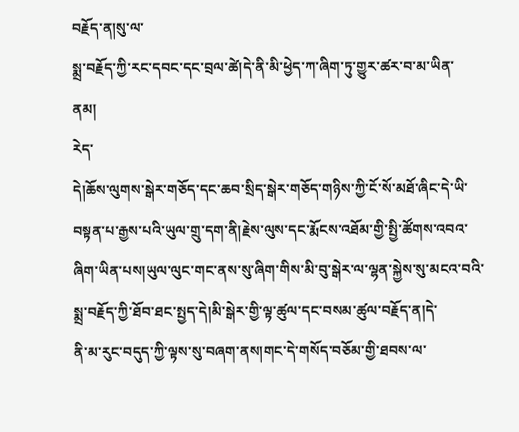བརྗོད་ན།སུ་ལ་
སྨྲ་བརྗོད་ཀྱི་རང་དབང་དང་བྲལ་ཚེ།དེ་ནི་མི་ཕྱེད་ཀ་ཞིག་ཏུ་གྱུར་ཚར་བ་མ་ཡིན་
ནམ།
རེད་
དེ།ཆོས་ལུགས་སྒེར་གཅོད་དང་ཆབ་སྲིད་སྒེར་གཅོད་གཉིས་ཀྱི་ངོ་སོ་མཐོ་ཞིང་དེ་ཡི་
བསྟན་པ་རྒྱས་པའི་ཡུལ་གྲུ་དག་ནི།རྗེས་ལུས་དང་རྨོངས་འཐོམ་གྱི་སྤྱི་ཚོགས་འབའ་
ཞིག་ཡིན་པས།ཡུལ་ལུང་གང་ནས་སུ་ཞིག་གིས་མི་བུ་སྒེར་ལ་ལྷན་སྐྱེས་སུ་མངའ་བའི་
སྨྲ་བརྗོད་ཀྱི་ཐོབ་ཐང་སྤྱད་དེ།མི་སྒེར་གྱི་ལྟ་ཚུལ་དང་བསམ་ཚུལ་བརྗོད་ན།དེ་
ནི་མ་རུང་བདུད་ཀྱི་ལྟས་སུ་བཞག་ནས།གང་དེ་གསོད་བཅོམ་གྱི་ཐབས་ལ་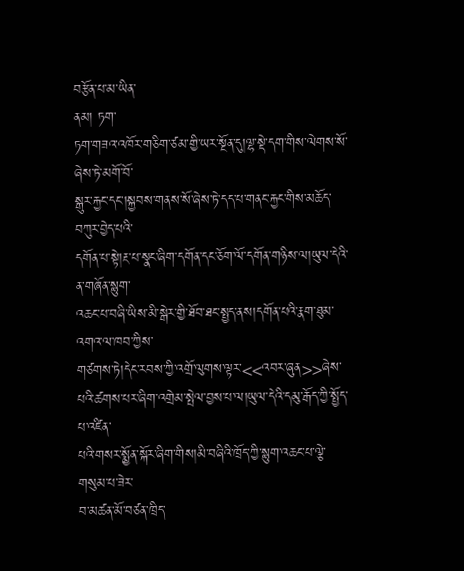བརྩོན་པ་མ་ཡིན་
ནམ། ཏག་
ཏག་གཟའ་འཁོར་གཅིག་ཙམ་གྱི་ཡར་སྔོན་དུ།ལྷ་སྡེ་དག་གིས་ལེགས་སོ་ཞེས་ཏེ་མགོ་བོ་
སྒུར་རྐྱང་དང་།སྐྱབས་གནས་སོ་ཞེས་ཏེ་དད་པ་གནང་རྐྱང་གིས་མཆོད་བཀུར་བྱེད་པའི་
དགོན་པ་སྟེ།རྔ་པ་སྣང་ཞིག་དགོན་དང་ཅོག་ལོ་དགོན་གཉིས་ལ།ཡུལ་དེའི་ན་གཞོན་སྙུག་
འཆང་པ་བཞི་ཡིས་མི་སྒེར་གྱི་ཐོབ་ཐང་སྤྱད་ནས།དགོན་པའི་རྣག་ཐུམ་འགའ་ལ་ཁབ་ཀྱིས་
གཙགས་ཏེ།དེང་རབས་ཀྱི་འགྲོ་ལུགས་ལྟར་<<འབར་ཞུན>>ཞེས་
པའི་ཚགས་པར་ཞིག་འགྲེམ་སྤེལ་བྱས་པ་ལ།ཡུལ་དེའི་དམུ་རྒོད་ཀྱི་སྤྱོད་པ་འཛིན་
པའི་གསར་སྨྱོན་སྐོར་ཞིག་གིས།མི་བཞིའི་ཁྲོད་ཀྱི་སྙུག་འཆང་པ་ལྕེ་གསུམ་པ་ཟེར་
བ་མཚན་མོ་བཙན་ཁྲིད་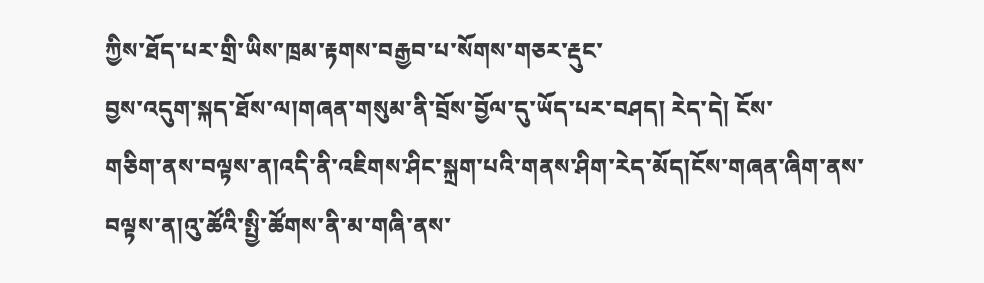ཀྱིས་ཐོད་པར་གྲི་ཡིས་ཁྲམ་རྟགས་བརྒྱབ་པ་སོགས་གཅར་རྡུང་
བྱས་འདུག་སྐད་ཐོས་ལ།གཞན་གསུམ་ནི་བྲོས་བྱོལ་དུ་ཡོད་པར་བཤད། རེད་དེ། ངོས་
གཅིག་ནས་བལྟས་ན།འདི་ནི་འཇིགས་ཤིང་སྐྲག་པའི་གནས་ཤིག་རེད་མོད།ངོས་གཞན་ཞིག་ནས་
བལྟས་ན།འུ་ཚོའི་སྤྱི་ཚོགས་ནི་མ་གཞི་ནས་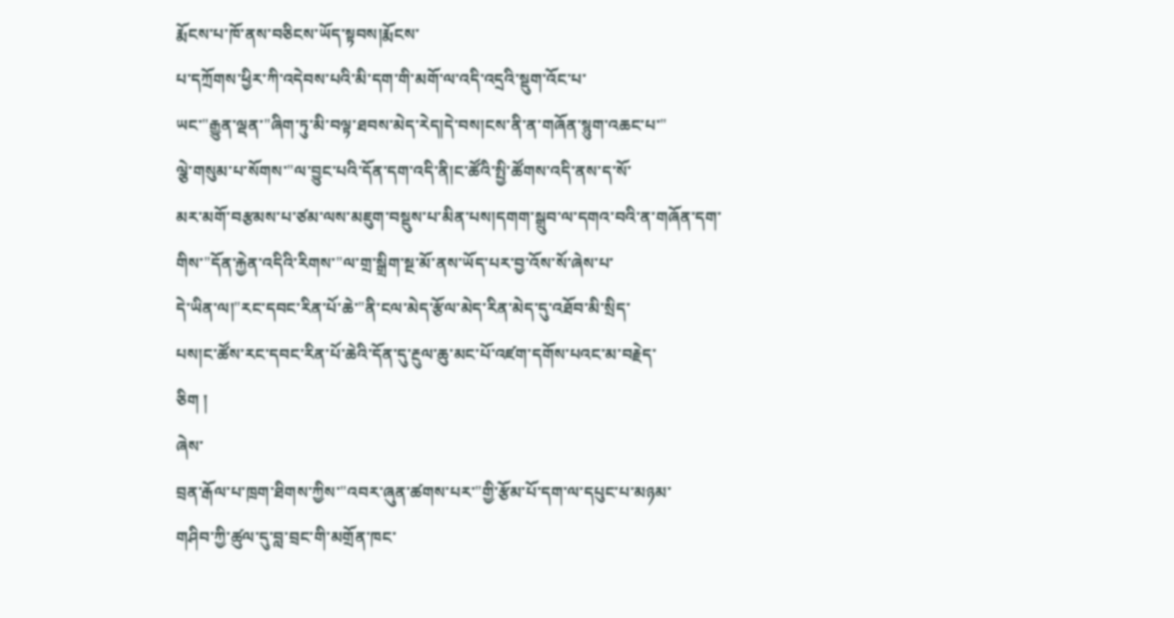རྨོངས་པ་ཁོ་ནས་བཅིངས་ཡོད་སྟབས།རྨོངས་
པ་དཀྲོགས་ཕྱིར་ཀི་འདེབས་པའི་མི་དག་གི་མགོ་ལ་འདི་འདྲའི་སྡུག་འོང་པ་
ཡང་"རྒྱུན་ལྡན་"ཞིག་ཏུ་མི་བལྟ་ཐབས་མེད་རེད།དེ་བས།ངས་ནི་ན་གཞོན་སྙུག་འཆང་པ་"
ལྕེ་གསུམ་པ་སོགས་"ལ་བྱུང་པའི་དོན་དག་འདི་ནི།ང་ཚོའི་སྤྱི་ཚོགས་འདི་ནས་ད་སོ་
མར་མགོ་བརྩམས་པ་ཙམ་ལས་མཇུག་བསྡུས་པ་མིན་པས།དགག་སྒྲུབ་ལ་དགའ་བའི་ན་གཞོན་དག་
གིས་"དོན་རྐྱེན་འདིའི་རིགས་"ལ་གྲ་སྒྲིག་སྔ་མོ་ནས་ཡོད་པར་བྱ་འོས་སོ་ཞེས་པ་
དེ་ཡིན་ལ།"རང་དབང་རིན་པོ་ཆེ་"ནི་ངལ་མེད་རྩོལ་མེད་རིན་མེད་དུ་འཐོབ་མི་སྲིད་
པས།ང་ཚོས་རང་དབང་རིན་པོ་ཆེའི་དོན་དུ་རྔུལ་ཆུ་མང་པོ་འཛག་དགོས་པའང་མ་བརྗེད་
ཅིག །
ཞེས་
བྲན་རྒོལ་པ་ཁྲག་ཐིགས་ཀྱིས་"འབར་ཞུན་ཚགས་པར་"གྱི་རྩོམ་པོ་དག་ལ་དཔུང་པ་མཉམ་
གཤིབ་ཀྱི་ཚུལ་དུ་བླ་བྲང་གི་མགྲོན་ཁང་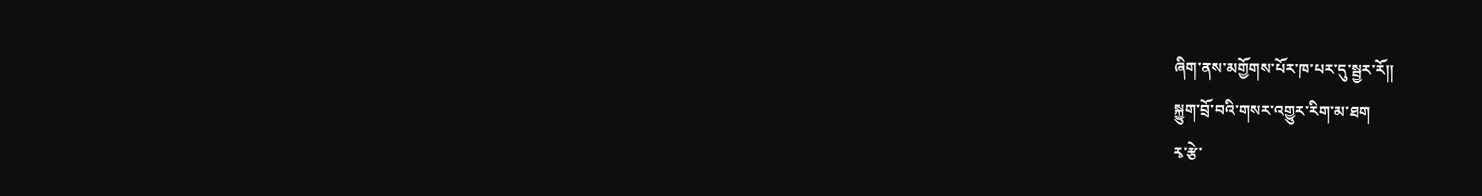ཞིག་ནས་མགྱོགས་པོར་ཁ་པར་དུ་སྦྱར་རོ།།
སྐྱུག་བྲོ་བའི་གསར་འགྱུར་རིག་མ་ཐག
རྭ་རྩེ་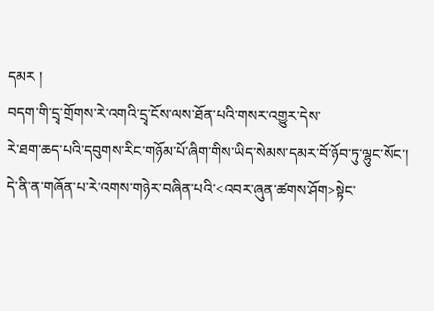དམར །
བདག་གི་དྲྭ་གྲོགས་རེ་འགའི་དྲྭ་ངོས་ལས་ཐོན་པའི་གསར་འགྱུར་དེས་
རེ་ཐག་ཆད་པའི་དབུགས་རིང་གཉོམ་པོ་ཞིག་གིས་ཡིད་སེམས་དམར་བོ་ཉོབ་ཏུ་ལྷུང་སོང་།
དེ་ནི་ན་གཞོན་པ་རེ་འགས་གཉེར་བཞིན་པའི་<འབར་ཞུན་ཚགས་ཤོག>སྟེང་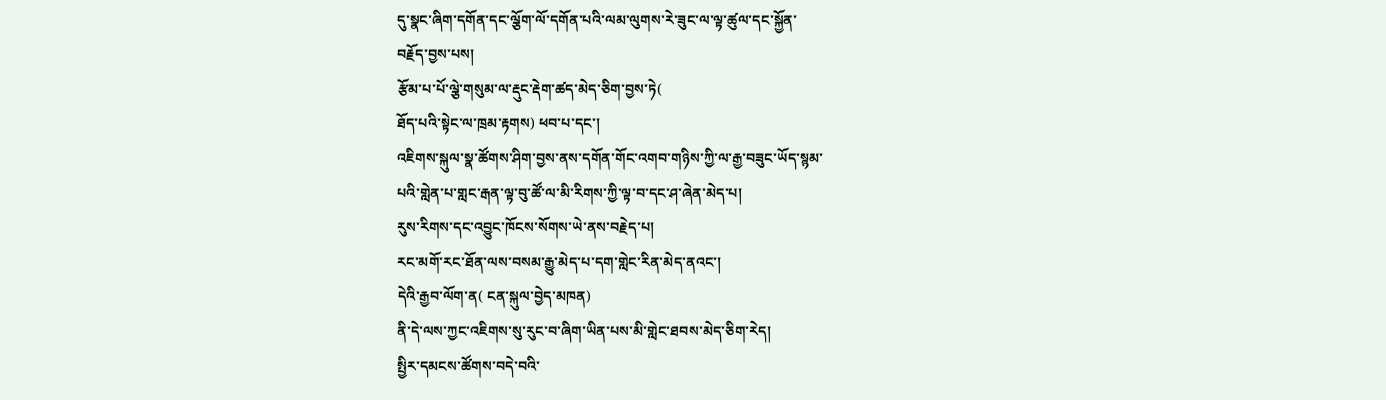དུ་སྣང་ཞིག་དགོན་དང་ལྕོག་ལོ་དགོན་པའི་ལམ་ལུགས་རེ་ཟུང་ལ་ལྟ་ཚུལ་དང་སྐྱོན་
བརྗོད་བྱས་པས།
རྩོམ་པ་པོ་ལྕེ་གསུམ་ལ་རྡུང་རྡེག་ཚད་མེད་ཅིག་བྱས་ཏེ(
ཐོད་པའི་སྟེང་ལ་ཁྲམ་རྟགས) ཕབ་པ་དང་།
འཇིགས་སྐུལ་སྣ་ཚོགས་ཤིག་བྱས་ནས་དགོན་གོང་འགབ་གཉིས་ཀྱི་ལ་རྒྱ་བཟུང་ཡོད་སྙམ་
པའི་གླེན་པ་གླང་རྒན་ལྟ་བུ་ཚོ་ལ་མི་རིགས་ཀྱི་ལྟ་བ་དང་ཤ་ཞེན་མེད་པ།
རུས་རིགས་དང་འབྱུང་ཁོངས་སོགས་ཡེ་ནས་བརྗེད་པ།
རང་མགོ་རང་ཐོན་ལས་བསམ་རྒྱུ་མེད་པ་དག་གླེང་རིན་མེད་ནའང་།
དེའི་རྒྱབ་ལོག་ན( ངན་སྐུལ་བྱེད་མཁན)
ནི་དེ་ལས་ཀྱང་འཇིགས་སུ་རུང་བ་ཞིག་ཡིན་པས་མི་གླེང་ཐབས་མེད་ཅིག་རེད།
སྤྱིར་དམངས་ཚོགས་བདེ་བའི་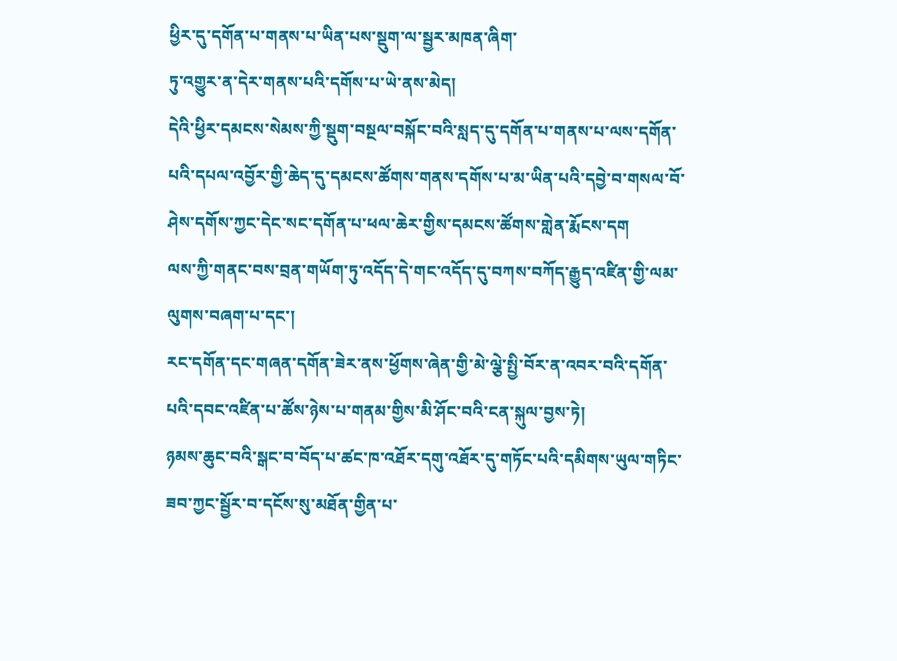ཕྱིར་དུ་དགོན་པ་གནས་པ་ཡིན་པས་སྡུག་ལ་སྦྱར་མཁན་ཞིག་
ཏུ་འགྱུར་ན་དེར་གནས་པའི་དགོས་པ་ཡེ་ནས་མེད།
དེའི་ཕྱིར་དམངས་སེམས་ཀྱི་སྡུག་བསྔལ་བསྐོང་བའི་སླད་དུ་དགོན་པ་གནས་པ་ལས་དགོན་
པའི་དཔལ་འབྱོར་གྱི་ཆེད་དུ་དམངས་ཚོགས་གནས་དགོས་པ་མ་ཡིན་པའི་དབྱེ་བ་གསལ་བོ་
ཤེས་དགོས་ཀྱང་དེང་སང་དགོན་པ་ཕལ་ཆེར་གྱིས་དམངས་ཚོགས་གླེན་རྨོངས་དག
ལས་ཀྱི་གནང་བས་བྲན་གཡོག་ཏུ་འདོད་དེ་གང་འདོད་དུ་བཀས་བཀོད་རྒྱུད་འཛིན་གྱི་ལམ་
ལུགས་བཞག་པ་དང་།
རང་དགོན་དང་གཞན་དགོན་ཟེར་ནས་ཕྱོགས་ཞེན་གྱི་མེ་ལྕེ་སྤྱི་བོར་ན་འབར་བའི་དགོན་
པའི་དབང་འཛིན་པ་ཚོས་ཉེས་པ་གནམ་གྱིས་མི་ཤོང་བའི་ངན་སྐུལ་བྱས་ཏེ།
ཉམས་ཆུང་བའི་སྒང་བ་བོད་པ་ཚང་ཁ་འཐོར་དགུ་འཐོར་དུ་གཏོང་པའི་དམིགས་ཡུལ་གཏིང་
ཟབ་ཀྱང་སྦྱོར་བ་དངོས་སུ་མཐོན་གྱིན་པ་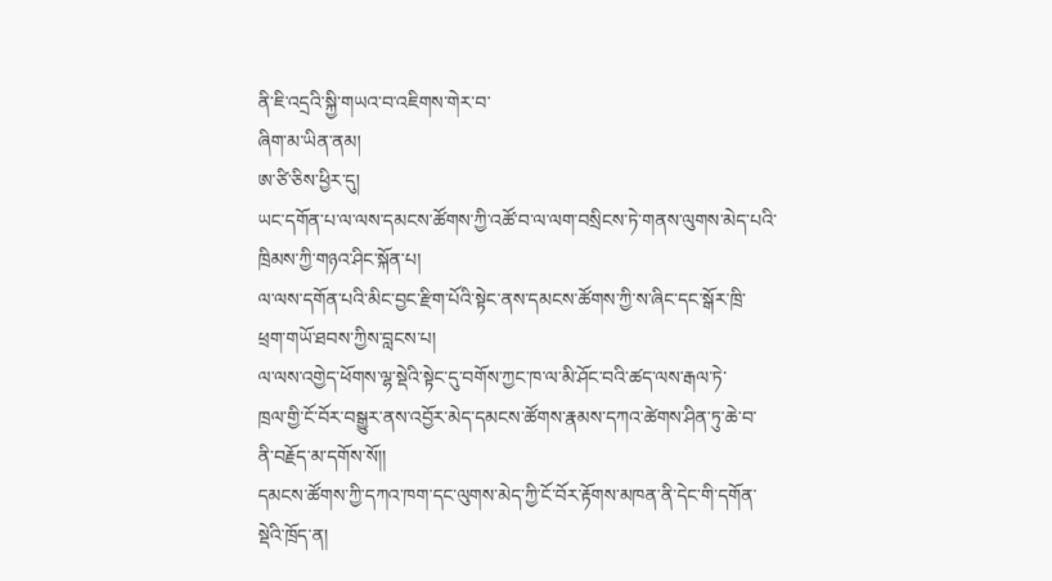ནི་ཇི་འདྲའི་སྐྱི་གཡའ་བ་འཇིགས་གེར་བ་
ཞིག་མ་ཡིན་ནམ།
ཨ་ཙི་ཅིས་ཕྱིར་དུ།
ཡང་དགོན་པ་ལ་ལས་དམངས་ཚོགས་ཀྱི་འཚོ་བ་ལ་ལག་བསྲིངས་ཏེ་གནས་ལུགས་མེད་པའི་
ཁྲིམས་ཀྱི་གཉའ་ཤིང་སྐོན་པ།
ལ་ལས་དགོན་པའི་མིང་བྱང་རྫིག་པོའི་སྟེང་ནས་དམངས་ཚོགས་ཀྱི་ས་ཞིང་དང་སྒོར་ཁྲི་
ཕྲག་གཡོ་ཐབས་ཀྱིས་བླངས་པ།
ལ་ལས་འགྱེད་ཕོགས་ལྷ་སྡེའི་སྟེང་དུ་བགོས་ཀྱང་ཁ་ལ་མི་ཤོང་བའི་ཚད་ལས་རྒལ་ཏེ་
ཁྲལ་གྱི་ངོ་བོར་བསྒྱུར་ནས་འབྱོར་མེད་དམངས་ཚོགས་རྣམས་དཀའ་ཚེགས་ཤིན་ཏུ་ཆེ་བ་
ནི་བརྗོད་མ་དགོས་སོ།།
དམངས་ཚོགས་ཀྱི་དཀའ་ཁག་དང་ལུགས་མེད་ཀྱི་ངོ་བོར་རྟོགས་མཁན་ནི་དེང་གི་དགོན་
སྡེའི་ཁྲོད་ན།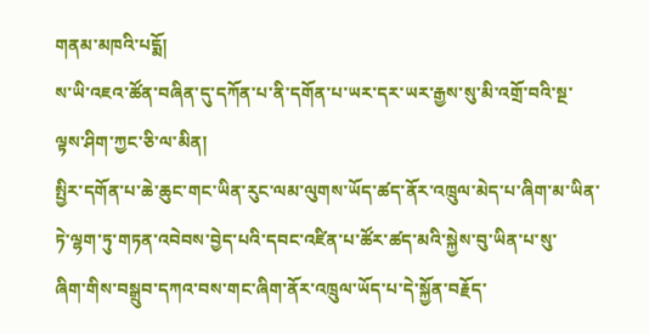གནམ་མཁའི་པདྨོ།
ས་ཡི་འཇའ་ཚོན་བཞིན་དུ་དཀོན་པ་ནི་དགོན་པ་ཡར་དར་ཡར་རྒྱས་སུ་མི་འགྲོ་བའི་སྔ་
ལྟས་ཤིག་ཀྱང་ཅི་ལ་མིན།
སྤྱིར་དགོན་པ་ཆེ་ཆུང་གང་ཡིན་རུང་ལམ་ལུགས་ཡོད་ཚད་ནོར་འཁྲུལ་མེད་པ་ཞིག་མ་ཡིན་
ཏེ་ལྷག་ཏུ་གཏན་འབེབས་བྱེད་པའི་དབང་འཛིན་པ་ཚོར་ཚད་མའི་སྐྱེས་བུ་ཡིན་པ་སུ་
ཞིག་གིས་བསྒྲུབ་དཀའ་བས་གང་ཞིག་ནོར་འཁྲུལ་ཡོད་པ་དེ་སྐྱོན་བརྗོད་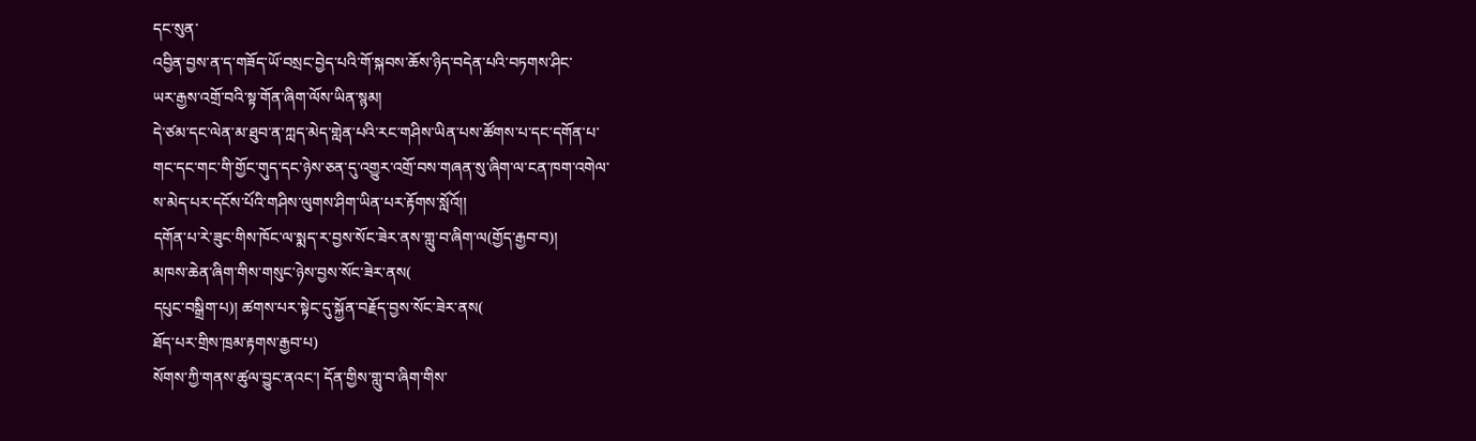དང་སུན་
འབྱིན་བྱས་ན་ད་གཟོད་ཡོ་བསྲང་བྱེད་པའི་གོ་སྐབས་ཆོས་ཉིད་བདེན་པའི་བཏགས་ཤིང་
ཡར་རྒྱས་འགྲོ་བའི་སྟ་གོན་ཞིག་ལོས་ཡིན་སྙམ།
དེ་ཙམ་དང་ལེན་མ་ཐུབ་ན་ཀླད་མེད་གླེན་པའི་རང་གཤིས་ཡིན་པས་ཚོགས་པ་དང་དགོན་པ་
གང་དང་གང་གི་གྱོང་གུད་དང་ཉེས་ཅན་དུ་འགྱུར་འགྲོ་བས་གཞན་སུ་ཞིག་ལ་ངན་ཁག་འགེལ་
ས་མེད་པར་དངོས་པོའི་གཤིས་ལུགས་ཤིག་ཡིན་པར་རྟོགས་སློའོ།།
དགོན་པ་རེ་ཟུང་གིས་ཁོང་ལ་སྨད་ར་བྱས་སོང་ཟེར་ནས་གླུ་བ་ཞིག་ལ(གྱོད་རྒྱབ་བ)།
མཁས་ཆེན་ཞིག་གིས་གསུང་ཉེས་བྱས་སོང་ཟེར་ནས(
དཔུང་བསྒྲིག་པ)། ཚགས་པར་སྟེང་དུ་སྐྱོན་བརྗོད་བྱས་སོང་ཟེར་ནས(
ཐོད་པར་གྲིས་ཁྲམ་རྟགས་རྒྱབ་པ)
སོགས་ཀྱི་གནས་ཚུལ་བྱུང་ནའང་། དོན་གྱིས་གླུ་བ་ཞིག་གིས་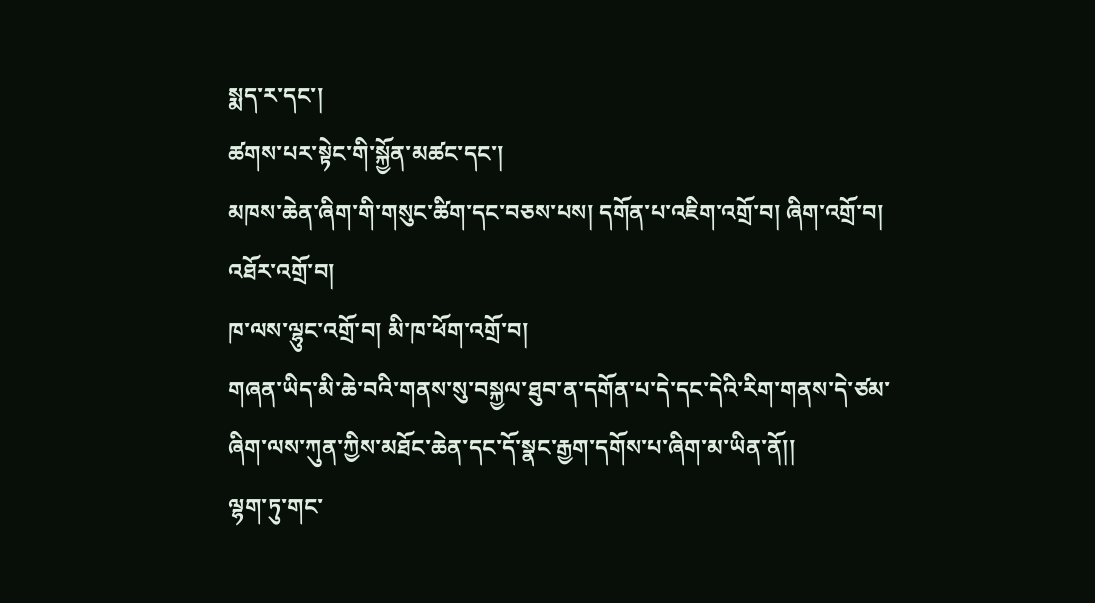སྨད་ར་དང་།
ཚགས་པར་སྟེང་གི་སྐྱོན་མཚང་དང་།
མཁས་ཆེན་ཞིག་གི་གསུང་ཚིག་དང་བཅས་པས། དགོན་པ་འཇིག་འགྲོ་བ། ཞིག་འགྲོ་བ།
འཐོར་འགྲོ་བ།
ཁ་ལས་ལྷུང་འགྲོ་བ། མི་ཁ་ཕོག་འགྲོ་བ།
གཞན་ཡིད་མི་ཆེ་བའི་གནས་སུ་བསྐྱལ་ཐུབ་ན་དགོན་པ་དེ་དང་དེའི་རིག་གནས་དེ་ཙམ་
ཞིག་ལས་ཀུན་ཀྱིས་མཐོང་ཆེན་དང་དོ་སྣང་རྒྱག་དགོས་པ་ཞིག་མ་ཡིན་ནོ།།
ལྷག་ཏུ་གང་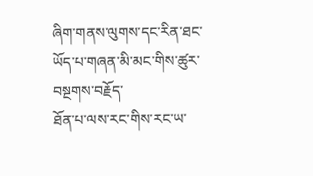ཞིག་གནས་ལུགས་དང་རིན་ཐང་ཡོད་པ་གཞན་མི་མང་གིས་ཚུར་བསྔགས་བརྗོད་
ཐོན་པ་ལས་རང་གིས་རང་ཡ་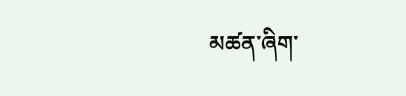མཚན་ཞིག་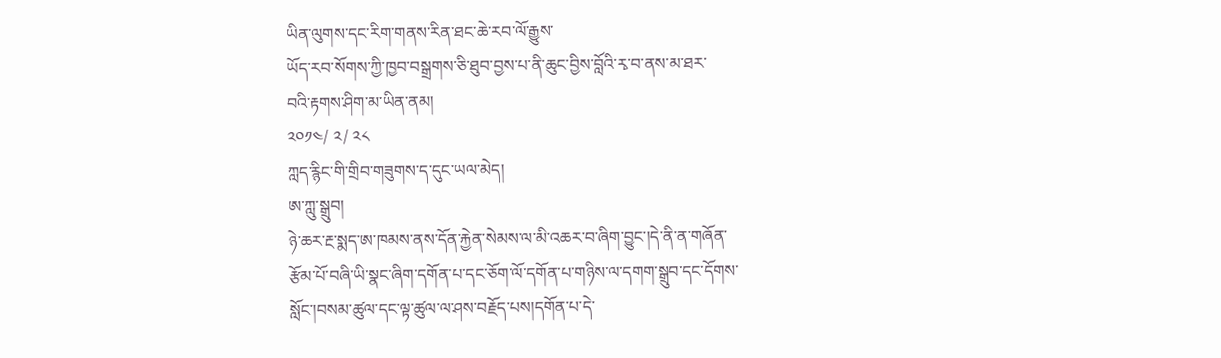ཡིན་ལུགས་དང་རིག་གནས་རིན་ཐང་ཆེ་རབ་ལོ་རྒྱུས་
ཡོད་རབ་སོགས་ཀྱི་ཁྱབ་བསྒྲགས་ཅི་ཐུབ་བྱས་པ་ནི་ཆུང་བྱིས་བློའི་རྭ་བ་ནས་མ་ཐར་
བའི་རྟགས་ཤིག་མ་ཡིན་ནམ།
༢༠༡༤/ ༢/ ༢༨
ཀླད་རྙིང་གི་གྲིབ་གཟུགས་ད་དུང་ཡལ་མེད།
ཨ་ཀླུ་སྒྲུབ།
ཉེ་ཆར་རྔ་སྨད་ཨ་ཁམས་ནས་དོན་རྐྱེན་སེམས་ལ་མི་འཆར་བ་ཞིག་བྱུང་།དེ་ནི་ན་གཞོན་
རྩོམ་པོ་བཞི་ཡི་སྣང་ཞིག་དགོན་པ་དང་ཅོག་ལོ་དགོན་པ་གཉིས་ལ་དགག་སྒྲུབ་དང་དོགས་
སློང་།བསམ་ཚུལ་དང་ལྟ་ཚུལ་ལ་ཤས་བརྗོད་པས།དགོན་པ་དེ་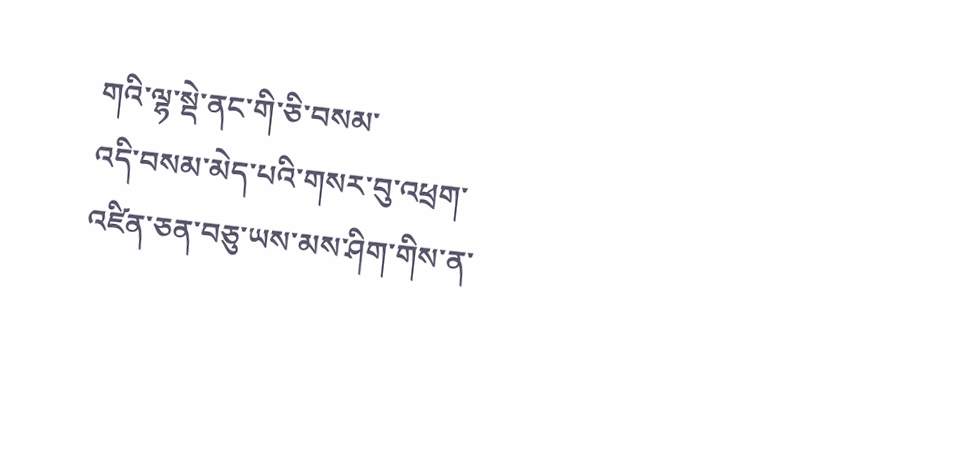གའི་ལྷ་སྡེ་ནང་གི་ཅི་བསམ་
འདི་བསམ་མེད་པའི་གསར་བུ་འཕྲག་འཛིན་ཅན་བཅུ་ཡས་མས་ཤིག་གིས་ན་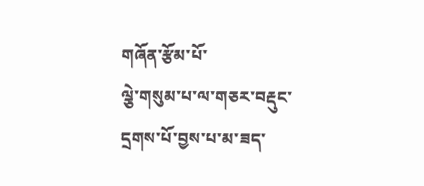གཞོན་རྩོམ་པོ་
ལྕེ་གསུམ་པ་ལ་གཅར་བརྡུང་དྲགས་པོ་བྱས་པ་མ་ཟད་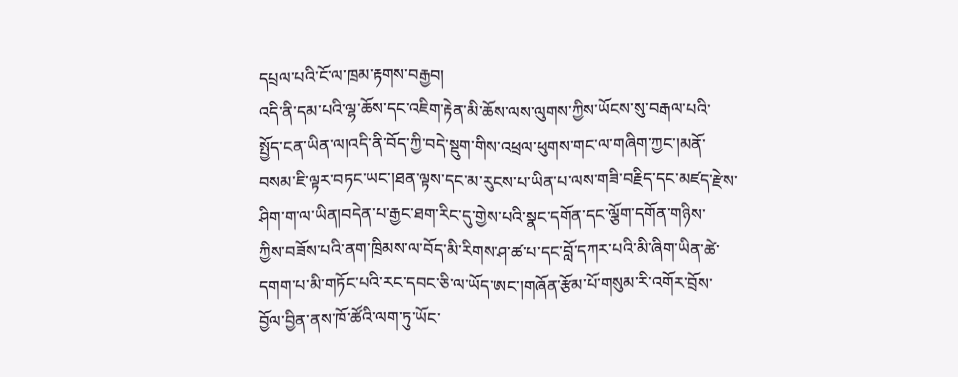དཔྲལ་པའི་ངོ་ལ་ཁྲམ་རྟགས་བརྒྱབ།
འདི་ནི་དམ་པའི་ལྷ་ཆོས་དང་འཇིག་རྟེན་མི་ཆོས་ལས་ལུགས་ཀྱིས་ཡོངས་སུ་བརྒལ་པའི་
སྤྱོད་ངན་ཡིན་ལ།འདི་ནི་བོད་ཀྱི་བདེ་སྡུག་གིས་འཕྲལ་ཕུགས་གང་ལ་གཞིག་ཀྱང་།མནོ་
བསམ་ཇི་ལྟར་བཏང་ཡང་།ཐན་ལྟས་དང་མ་རུངས་པ་ཡིན་པ་ལས་གཟི་བརྗིད་དང་མཛད་རྫེས་
ཤིག་ག་ལ་ཡིན།བདེན་པ་རྒྱང་ཐག་རིང་དུ་གྱེས་པའི་སྣང་དགོན་དང་ལྕོག་དགོན་གཉིས་
ཀྱིས་བཟོས་པའི་ནག་ཁྲིམས་ལ་བོད་མི་རིགས་ཤ་ཚ་པ་དང་བློ་དཀར་པའི་མི་ཞིག་ཡིན་ཚེ་
དགག་པ་མི་གཏོང་པའི་རང་དབང་ཅི་ལ་ཡོད་ཨང་།གཞོན་རྩོམ་པོ་གསུམ་རི་འགོར་བྲོས་
བྱོལ་བྱིན་ནས་ཁོ་ཚོའི་ལག་ཏུ་ཡོང་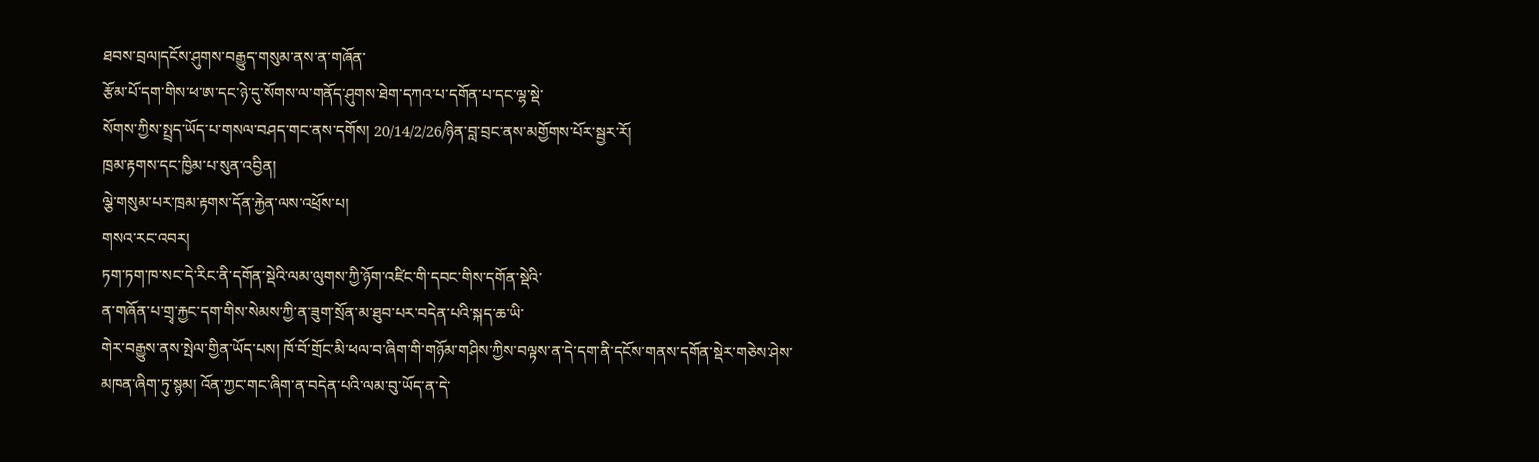ཐབས་བྲལ།དངོས་ཤུགས་བརྒྱུད་གསུམ་ནས་ན་གཞོན་
རྩོམ་པོ་དག་གིས་ཕ་ཨ་དང་ཉེ་དུ་སོགས་ལ་གནོད་ཤུགས་ཐེག་དཀའ་པ་དགོན་པ་དང་ལྷ་སྡེ་
སོགས་ཀྱིས་སྤྲད་ཡོད་པ་གསལ་བཤད་གང་ནས་དགོས། 20/14/2/26/ཉིན་བླ་བྲང་ནས་མགྱོགས་པོར་སྦྱར་རོ།
ཁྲམ་རྟགས་དང་ཁྱིམ་པ་སུན་འབྱིན།
ལྕེ་གསུམ་པར་ཁྲམ་རྟགས་དོན་རྐྱེན་ལས་འཕྲོས་པ།
གསའ་རང་འབར།
ཏག་ཏག་ཁ་སང་དེ་རིང་ནི་དགོན་སྡེའི་ལམ་ལུགས་ཀྱི་ཉོག་འཛིང་གི་དབང་གིས་དགོན་སྡེའི་
ན་གཞོན་པ་གྲྭ་རྐྱང་དག་གིས་སེམས་ཀྱི་ན་ཟུག་སྲོན་མ་ཐུབ་པར་བདེན་པའི་སྐད་ཆ་ཡི་
གེར་བརྒྱུས་ནས་སྤེལ་གྱིན་ཡོད་པས། ཁོ་བོ་གྲོང་མི་ཕལ་བ་ཞིག་གི་གཉོམ་གཤིས་ཀྱིས་བལྟས་ན་དེ་དག་ནི་དངོས་གནས་དགོན་སྡེར་གཅེས་ཤེས་མཁན་ཞིག་ཏུ་སྙམ། འོན་ཀྱང་གང་ཞིག་ན་བདེན་པའི་ལམ་བུ་ཡོད་ན་དེ་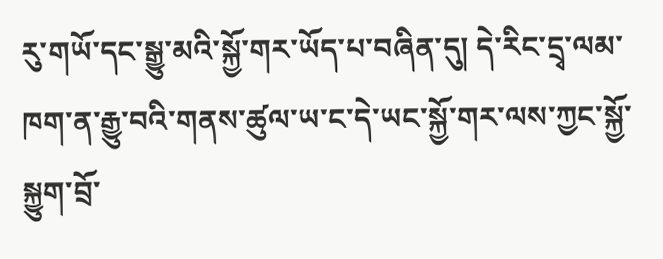རུ་གཡོ་དང་སྒྱུ་མའི་སྐྱོ་གར་ཡོད་པ་བཞིན་དུ། དེ་རིང་དྲྭ་ལམ་ཁག་ན་རྒྱུ་བའི་གནས་ཚུལ་ཡ་ང་དེ་ཡང་སྐྱོ་གར་ལས་ཀྱང་སྐྱོ་སྐྱུག་བྲོ་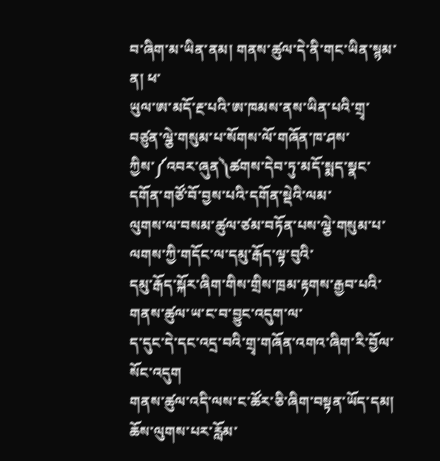བ་ཞིག་མ་ཡིན་ནམ། གནས་ཚུལ་དེ་ནི་གང་ཡིན་སྙམ་ན། ཕ་
ཡུལ་ཨ་མདོ་རྔ་པའི་ཨ་ཁམས་ནས་ཡིན་པའི་གྲྭ་བཙུན་ལྕེ་གསུམ་པ་སོགས་ལོ་གཞོན་ཁ་ཤས་
ཀྱིས་༼འབར་ཞུན༽ཚགས་དེབ་ཏུ་མདོ་སྨད་སྣང་དགོན་གཙོ་བོ་བྱས་པའི་དགོན་སྡེའི་ལམ་
ལུགས་ལ་བསམ་ཚུལ་ཙམ་བཏོན་པས་ལྕེ་གསུམ་པ་ལགས་ཀྱི་གདོང་ལ་དམུ་རྒོད་ལྟ་བུའི་
དམུ་རྒོད་སྐོར་ཞིག་གིས་གྲིས་ཁྲམ་རྟགས་རྒྱབ་པའི་གནས་ཚུལ་ཡ་ང་བ་བྱུང་འདུག་ལ་
ད་དུང་དེ་དང་འདྲ་བའི་གྲྭ་གཞོན་འགའ་ཞིག་རི་བྱོལ་སོང་འདུག
གནས་ཚུལ་འདི་ལས་ང་ཚོར་ཅི་ཞིག་བསྟན་ཡོད་དམ། ཆོས་ལུགས་པར་རློམ་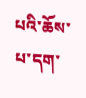པའི་ཆོས་པ་དག་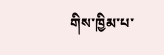གིས་ཁྱིམ་པ་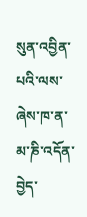སུན་འབྱིན་པའི་ལས་ཞེས་ཁ་ན་མ་ཎི་འདོན་བྱེད་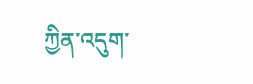ཀྱིན་འདུག་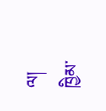ལ། ཁྱིམ་